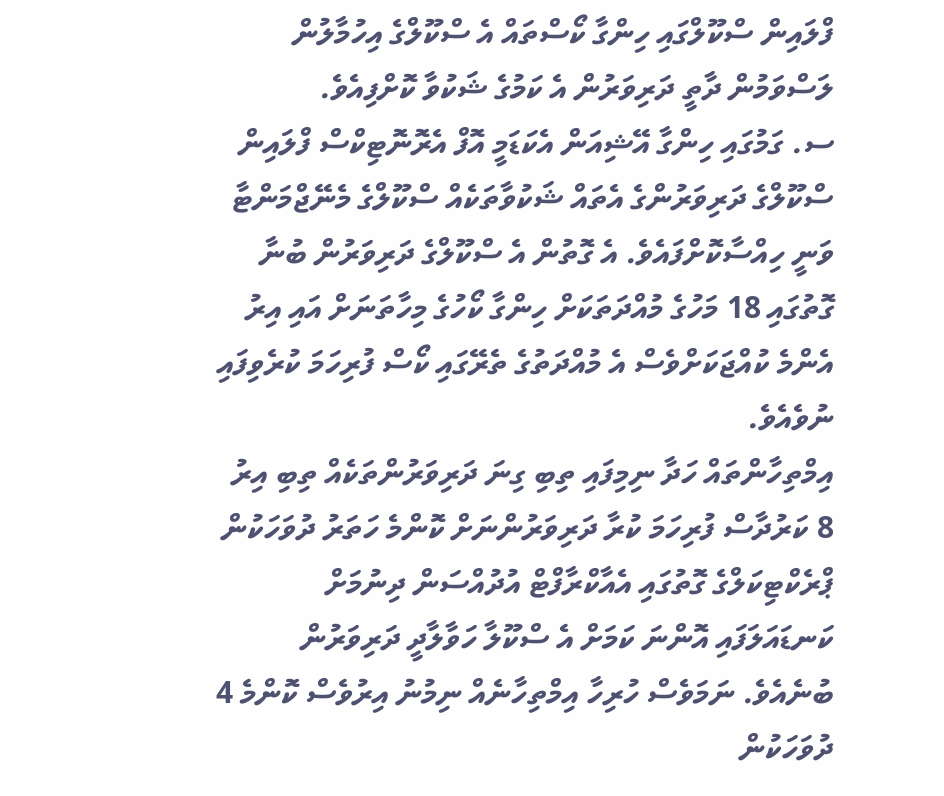ފްލައިން ސްކޫލްގައި ހިންގާ ކޯސްތައް އެ ސްކޫލްގެ އިހުމާލުން ލަސްވަމުން ދާތީ ދަރިވަރުން އެ ކަމުގެ ޝަކުވާ ކޮށްފިއެވެ.
ސ. ގަމުގައި ހިންގާ އޭޝިއަން އެކަޑަމީ އޮފް އެރޮނޮޓިކްސް ފްލައިން ސްކޫލްގެ ދަރިވަރުންގެ އެތައް ޝަކުވާތަކެއް ސްކޫލްގެ މެނޭޖްމަންޓާ ވަނީ ހިއްސާކޮށްފައެވެ. އެ ގޮތުން އެ ސްކޫލްގެ ދަރިވަރުން ބުނާ ގޮތުގައި 18 މަހުގެ މުއްދަތަކަށް ހިންގާ ކޯހުގެ މިހާތަނަށް އައި އިރު އެންމެ ކުއްޖަކަށްވެސް އެ މުއްދަތުގެ ތެރޭގައި ކޯސް ފުރިހަމަ ކުރެވިފައި ނުވެއެވެ.
އިމްތިހާންތައް ހަދާ ނިމިފައި ތިބި ގިނަ ދަރިވަރުންތަކެއް ތިބި އިރު 8 ކަރުދާސް ފުރިހަމަ ކުރާ ދަރިވަރުންނަށް ކޮންމެ ހަތަރު ދުވަހަކުން ޕްރެކްޓިކަލްގެ ގޮތުގައި އެއާކްރާފްޓް އުދުއްސަން ދިނުމަށް ކަނޑައަލަފައި އޮންނަ ކަމަށް އެ ސްކޫލާ ހަވާލާދީ ދަރިވަރުން ބުނެއެވެ. ނަމަވެސް ހުރިހާ އިމްތިހާނެއް ނިމުނު އިރުވެސް ކޮންމެ 4 ދުވަހަކުން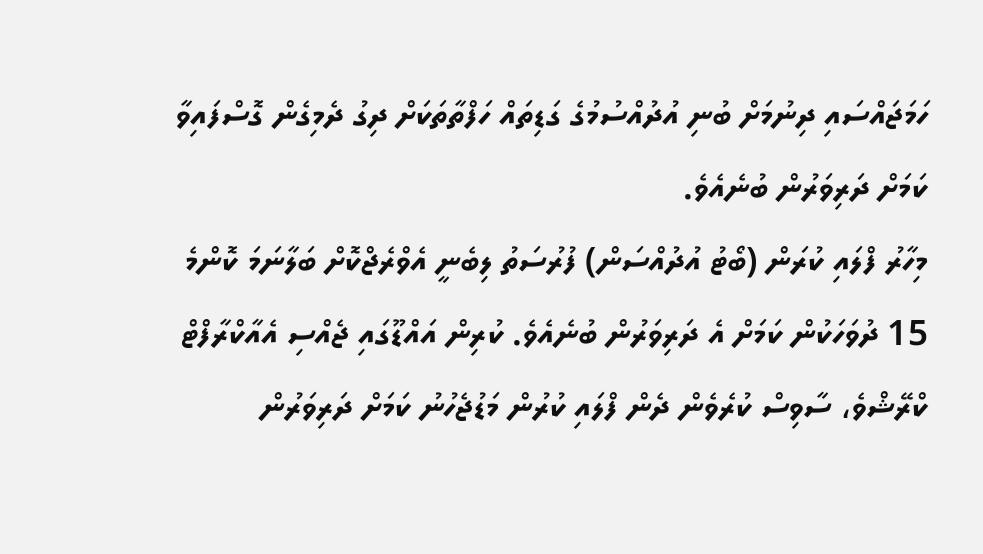ހަމަޖައްސައި ދިނުމަށް ބުނި އުދުއްސުމުގެ ގަޑިތައް ހަފްތާތަކަށް ދިގު ދެމިގެން ގޮސްފައިވާ ކަމަށް ދަރިވަރުން ބުނެއެވެ.
މިހާރު ފްލައި ކުރަން (ބޯޓު އުދުއްސަން) ފުރުސަތު ލިބެނީ އެވްރެޖްކޮށް ބަލާނަމަ ކޮންމެ 15 ދުވަހަކުން ކަމަށް އެ ދަރިވަރުން ބުނެއެވެ. ކުރިން އައްޑޫގައި ޖެއްސި އެއާކްރާފްޓް ކްރޭޝްވެ، ސާވިސް ކުރެވެން ދެން ފްލައި ކުރުން މަޑުޖެހުނު ކަމަށް ދަރިވަރުން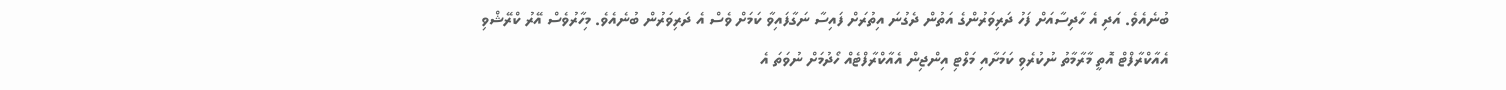ބުނެއެވެ. އަދި އެ ހާދިސާއަށް ފަހު ދަރިވަރުންގެ އަތުން ދެގުނަ އިތުރަށް ފައިސާ ނަގާފައިވާ ކަމަށް ވެސް އެ ދަރިވަރުން ބުނެއެވެ. މިހާރުވެސް އޭރު ކްރޭޝްވި އެއާކްރާފްޓް އޮތީ މާރާމާތު ނުކުރެވި ކަމަށާއި މަލްޓި އިންޖިން އެއާކްރާފްޓެއް ހޯދުމަށް ނުވަތަ އެ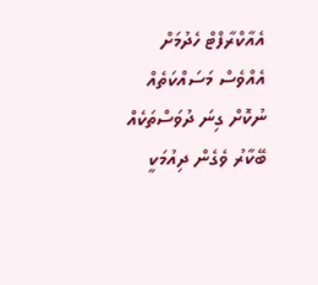އެއާކްރާފްޓް ހެދުމަށް އެއްވެސް މަސައްކަތެއް ނުކޮށް ގިނަ ދުވަސްތަކެއް ބޭކާރު ވެގެން ދިއުމަކީ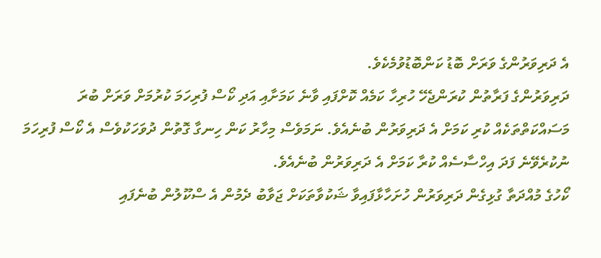އެ ދަރިވަރުންގެ ވަރަށް ބޮޑު ކަންބޮޑުވުމެކެވެ.
ދަރިވަރުންގެ ފަރާތުން ކުރަންޖެހޭ ހުރިހާ ކަމެއް ކޮށްފައި ވާނެ ކަމަށާއި އަދި ކޯސް ފުރިހަމަ ކުރުމަށް ވަރަށް ބުރަ މަސައްކަތްތަކެއް ކުރި ކަމަށް އެ ދަރިވަރުން ބުނެއެވެ. ނަމަވެސް މިހާރު ކަން ހިނގާ ގޮތުން ދުވަހަކުވެސް އެ ކޯސް ފުރިހަމަ ނުކުރެވޭނެ ފަދަ އިހްސާސެއް ކުރާ ކަމަށް އެ ދަރިވަރުން ބުނެއެވެ.
ކޯހުގެ މުއްދަތާ ގުޅިގެން ދަރިވަރުން ހުށަހާޅާފައިވާ ޝަކުވާތަކަށް ޖަވާބު ދެމުން އެ ސްކޫލުން ބުނެފައި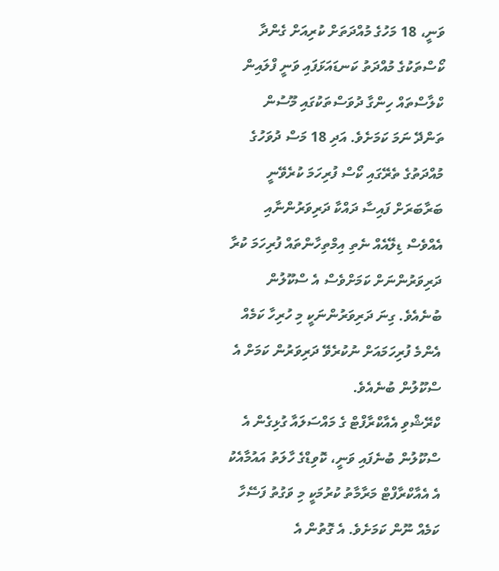ވަނީ، 18 މަހުގެ މުއްދަތަށް ކުރިއަށް ގެންދާ ކޯސްތަކުގެ މުއްދަތު ކަނޑައަޅަފައި ވަނީ ފްލައިން ކްލާސްތައް ހިންގާ ދުވަސްތަކުގައި މޫސުން ތަންދޭ ނަމަ ކަމަށެވެ. އަދި 18 މަސް ދުވަހުގެ މުއްދަތުގެ ތެރޭގައި ކޯސް ފުރިހަމަ ކުރެވޭނީ ބަރާބަރަށް ފައިސާ ދައްކާ ދަރިވަރުންނާއި އެއްވެސް ޑިލޭއެއް ނެތި އިމްތިހާންތައް ފުރިހަމަ ކުރާ ދަރިވަރުންނަށް ކަމަށްވެސް އެ ސްކޫލުން ބުނެއެވެ. ގިނަ ދަރިވަރުންނަކީ މި ހުރިހާ ކަމެއް އެންމެ ފުރިހަމައަށް ނުކުރެވޭ ދަރިވަރުން ކަމަށް އެ ސްކޫލުން ބުނެއެވެ.
ކްރޭޝްވި އެއާކްރާފްޓް ގެ މައްސަލައާ ގުޅިގެން އެ ސްކޫލުން ބުނެފައި ވަނީ، ކޮވިޑްގެ ހާލަތު އައުމާއެކު އެ އެއާކްރާފްޓް މަރާމާތު ކުރުމަކީ މި ވަގުތު ފަސޭހާ ކަމެއް ނޫން ކަމަށެވެ. އެ ގޮތުން އެ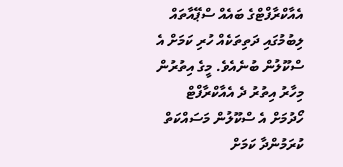އެއާކްރާފްޓްގެ ބައެއް ސްޕޭއާތައް ލިބުމުގައި ދަތިތަކެއް ހުރި ކަމަށް އެ ސްކޫލުން ބުނެއެވެ. މީގެ އިތުރުން މިހާރު އިތުރު ދެ އެއާކްރާފްޓް ހޯދުމަށް އެ ސްކޫލުން މަސައްކަތް ކުރަމުންދާ ކަމަށް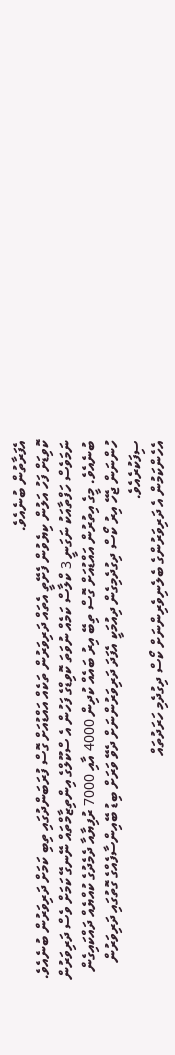އެފަރާތުން ބުނެއެވެ.
ކޮވިޑަށް ފަހު އަލުން ކިޔެވުން ފެށޭތީ އެތައް ދަރިވަރުން ތަކެއް އައްޑުއަށް ގޮސް ފުރަބަންދުގައި ތިބި ކަމަށް ދަރިވަރުން ބުނެއެވެ. ނަމަވެސް ހަފްތާއަކު ނަގަނީ 3 ކްލާސް ކަމެއް ނުވަތަ ކޮވިޑްގެ ފަހުން އެ ސްކޫލްގެ އިންތިޒާމްތައް ނޭނގޭ ކަމަށް ވެސް ދަރިވަރުން ބުނެއެވެ. މީގެ އިތުރުން އައްޑުއަށް ގޮސް ތިބޭ އިރު ބައެއް ކުދިން 4000 އާއި 7000 ރުފިޔާއާ ދެމެދުގެ ކުއްޔެއް ދައްކައިގެން ހުންނަން ޖެހޭ އިރު ކޯސް ދިގުދެމިގެން ދިއުމަކީ އެފަދަ ދަރިވަރުންނަށް ދެވޭ ވަރަށް ބިޑު ބޭއިންސާފެއްގެ ގޮތުގައި ދަރިވަރުން ސިފަކުރެއެވެ.
އެހެންކަމުން އެ ދަރިވަރުންގެ ބެލެނިވެރިންނަށް ކޯސް ދިގުދެމި ހަރަދުތައް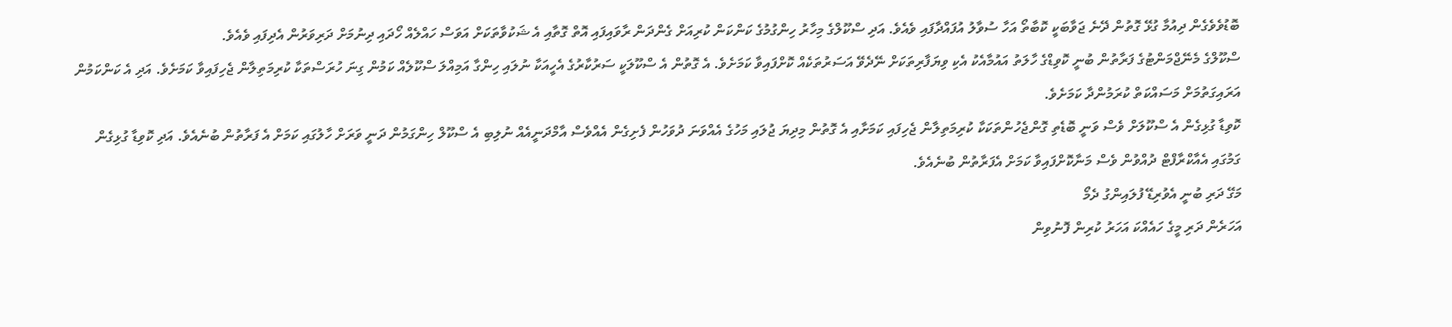ބޮޑުވެވެގެން ދިއުމާ ގުޅޭ ގޮތުން ދޭނެ ޖަވާބަކީ ކޮބާތޯ އަހާ ސުވާލު އުފައްދާފައި ވެއެވެ. އަދި ސްކޫލްގެ މިހާރު ހިންގުމުގެ ކަންކަން ކުރިއަށް ގެންދަން ރާވައިފައި އޮތް ގޮތާއި އެ ޝަކުވާތަކަށް އަވަސް ހައްލެއް ހޯދައި ދިނުމަށް ދަރިވަރުން އެދިފައި ވެއެވެ.
ސްކޫލްގެ މެނޭޖްމަންޓުގެ ފަރާތުން ބުނީ ކޮވިޑްގެ ހާލަތު އައުމާއެކު އެކި ވިޔަފާރިތަކަށް ނޭދެވޭ އަސަރުތަކެއް ކޮށްފައިވާ ކަމަށެވެ. އެ ގޮތުން އެ ސްކޫލަކީ ސަރުކާރުގެ އެހީއަކާ ނުލައި ހިންގާ އަމިއްލަ ސްކޫލެއް ކަމުން ގިނަ ހުރަސްތަކާ ކުރިމަތިލާން ޖެހިފައިވާ ކަމަށެވެ. އަދި އެ ކަންކަމުން އަރައިގަތުމަށް މަސައްކަތް ކުރަމުންދާ ކަމަށެވެ.
ކޮވިޑާ ގުޅިގެން އެ ސްކޫލަށް ވެސް ވަނީ ބޮޑެތި ގޮންޖެހުންތަކަކާ ކުރިމަތިލާން ޖެހިފައި ކަމަށާއި އެ ގޮތުން މިދިޔަ ޖުލައި މަހުގެ އެއްވަނަ ދުވަހުން ފެށިގެން އެއްވެސް އާމްދަނީއެއް ނުލިބި އެ ސްކޫލް ހިންގަމުން ދަނީ ވަރަށް ހާލުގައި ކަމަށް އެ ފަރާތުން ބުނެއެވެ. އަދި ކޮވިޑާ ގުޅިގެން ގަމުގައި އެއާކްރާފްޓް ދުއްވުން ވެސް މަނާކޮށްފައިވާ ކަމަށް އެފަރާތުން ބުނެއެވެ.
މަގޭ ދަރި ބުނީ އެވުރިޑޭ ފުލައިންގު ދެމޯ
އަހަރެން ދަރި މީގެ ހައެއްކަ އަހަރު ކުރިން ފޮނުވިން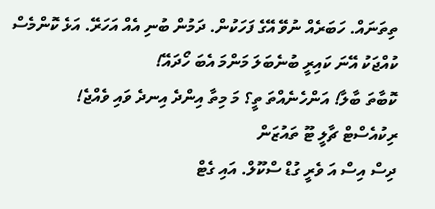ތިތަނައް. ހަބަރެއް ނުވޭ އޭގެ ފަހަކުން. ދަމުން ބުނި އެއް އަހަރޭ. އަޅެ ކޮންމެސް ކުއްޖަކު އޭނަ ކައިރީ ބުނެބަލަ މަންމަ އެބަ ހޯދައޭ!
ކޮބާތަ ބާލާ! އަންހެނެއްތަ ތީ؟ މަ މިތާ އިންދެ އިނދެ ވައި ވެއްޖެ!
ރިކުއެސްޓް ޗާލީ ޓޫ ތައުޒަން
ދިސް އިސް އަ ވެރީ ގުޑް ސްކޫލް. އައި ގެޓް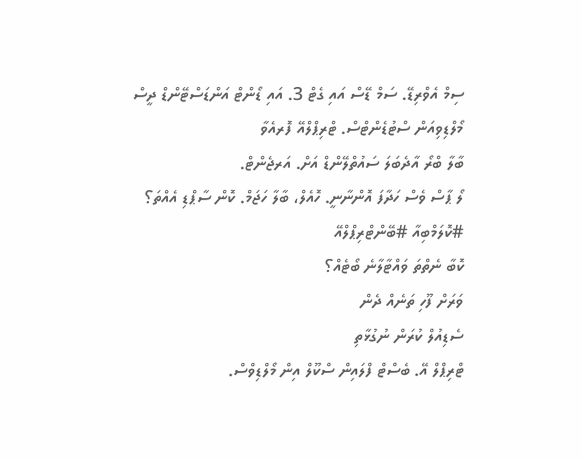ސިމް އެވްރިޑޭ. ސަމް ޑޭސް އައި ގެޓް 3. އައި ޑޯންޓް އަންޑަސްޓޭންޑް ދީސް މޯލްޑިވިއަން ސްޓުޑެންޓްސް. ޓްރިޕްލްއޭ ފޮރއެވާ
ބާލާ ބްރޯ އާދެބަލަ ސައުތްލޭންޑް އަށް. އަރޖެންޓް.
ލޯ ޕާސް ވެސް ހަދާފަ އޮންނާނީ. ހޮއެލް، ބާލާ ހަޖަމް. ކޮން ސާޕްޑި އެއްތަ؟ #ކޮލަމްބިއާ #ބޭންޓްރިޕްލްއޭ
ކޮބާ ނެތްތަ ވައްޓާލާނެ ބޯޓެއް؟
ވަރަށް ފޫހި ތަނެއް ދެން
ސެޑިއުލް ކުރަން ނުގުޅާތި
ޓްރިޕްލް އޭ. ބެސްޓް ފްލައިން ސްކޫލް އިން މޯލްޑިވްސް.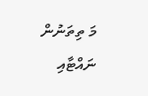މަ ތިތަނުން ނައްޓާއި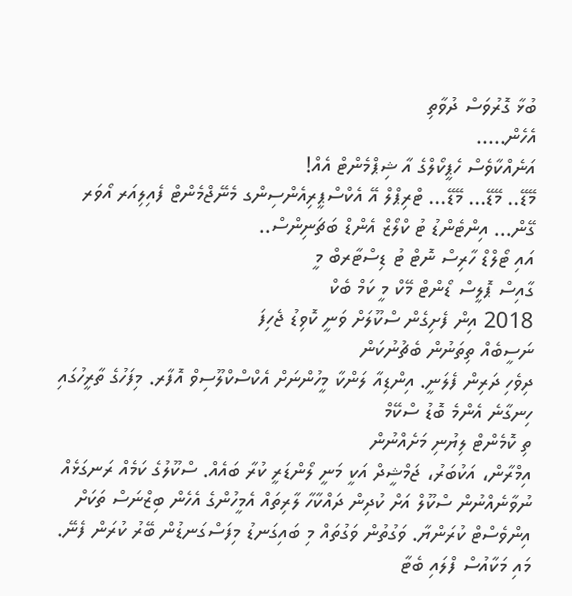ބުޅާ ގޮރުވަސް ދުވާތި
އެހެން.....
އަނެއްކާވެސް ހެޕީކޯލްގެ އާ ޝިޕްމެންޓް އެއް!
މޭޑޭ.. މޭޑޭ... މޭޑޭ... ޓްރިޕްލް އޭ އެކްސްޕީރިއެންސިންގ މެނޭޖްމެންޓް ފެއިލިއަރ އޯވަރ ގޭން... އިންޓެންޑު ޓު ކްލޯޒް އެންޑް ބަޗަނިންސް..
އައި ޓޯލްޑް ހާރިސް ނޮޓް ޓު ޑިސްޓާރބް މީ
ގާއިސް ޕޮލީސް ޑޯންޓް މޭކް މީ ކަމް ބެކް
2018 އިން ފެށިގެން ސްކޫލަށް ވަނީ ކޮވިޑު ޖެހިފަ
ނަސީބެއް ތިތަނުން ބެޗުނުކަން
ދިވެހި ދަރިން ފެލަނީ. އިންޑިއާ ލަންކާ މީހުންނަށް އެކްސްކްލޫސިވް އޮފާރ. މިފަހުގެ ތާރީހުގައި ހިނގާނެ އެންމެ ބޮޑު ސްކޭމް
ތި ކޮމެންޓް ލިޔުނި މަށެއްނުން
އިމްރާން، އަކުބަރު، ޖަމްޝީދް އަކީ މަނީ ލޯންޑަރީ ކުރާ ބައެއް. ސްކޫލުގެ ކަމެއް ރަނގަޅެއް ނުވާނެއްނުން ސްކޫލް އަށް ކުދިން ދައްކާހާ ލާރިތައް އެމީހުންގެ އެހެން ބިޒްނަސް ތަކަށް އިންވެސްޓް ކުރަންޔާ. ވަގުތުން ވަގުތައް މި ބައިގަނޑު މިފަސްގަނޑުން ބޭރު ކުރަން ފެނޭ.
މައި މަކާއުސް ފްލައި ބެޓާ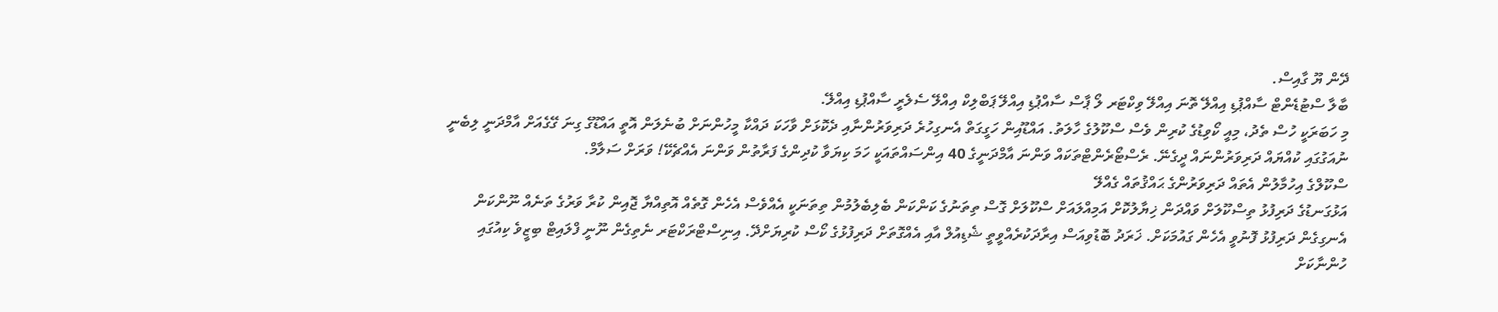ދޭން ޔޫ ގާއިސް.
ބާލާ ސްޓުޑެންޓް ސާއްޕުޑި އިއްލޭ ތޮނަ އިއްލޭ ވިކްޓަރ ލޯ ޕާސް ސާއްޕުޑި އިއްލޭ ޕަބްލިކް އިއްލޭ ސެލެރީ ސާއްޕުޑި އިއްލޭ.
މި ހަބަރަކީ ހުސް ތެދު، މިއީ ކޯވިޑުގެ ކުރިން ވެސް ސްކޫލުގެ ހާލަތު. އައްޑޫއިން ހަގީގަތް އެނގިހުރެ ދަރިވަރުންނާއި ދެކޮޅަށް ވާހަކަ ދައްކާ މީހުންނަށް ބުނެލަން އޮތީ އައްޑޫގެ ގިނަ ގޭގެއަށް އާމްދަނީ ލިބެނީ ނުއަގުގައި ކުއްޔައް ދަރިވަރުންނައް ދީގެނޭ. ރެސްޓޯރެންޓްތަކައް ވަންނަ އާމްދަނީގެ 40 އިންސައްތައަކީ ހަމަ ކިޔަވާ ކުދިންގެ ފަރާތުން ވަންނަ އެއްޗެކޭ! ވަރަށް ސަލާމް.
ސްކޫލްގެ އިހުމާލުން އެތައް ދަރިވަރުންގެ ޙައްޤުތައް ގެއްލޭ
އަޅުގަނޑުގެ ދަރިފުޅު ތިސްކޫލަށް ވައްދަން ޚިޔާލުކޮށް އަމިއްލައަށް ސްކޫލަށް ގޮސް ތިތަނުގެ ކަންކަން ބެލިބެލުމުން ތިތަނަކީ އެއްވެސް އެހެން ގޮތެއް އޮތިއްޔާ ޖޮއިން ކުރާ ވަރުގެ ތަނެއް ނޫންކަން އެނގިގެން ދަރިފުޅު ފޮނުވީ އެހެން ގައުމަކަށް. ޚަރަދު ބޮޑުވިއަސް އިރާދަކުރެއްވީތީ ޝެޑިއުލް އާއި އެއްގޮތަށް ދަރިފުޅުގެ ކޯސް ކުރިޔަށްދޭ. އިނިސްޓްރަކްޓަރ ނެތިގެން ނޫނީ ފްލައިޓް ބިޒީވެ ކިއުގައި ހުންނާކަށް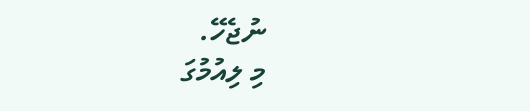ނުޖެހޭ.
މި ލިއުމުގަ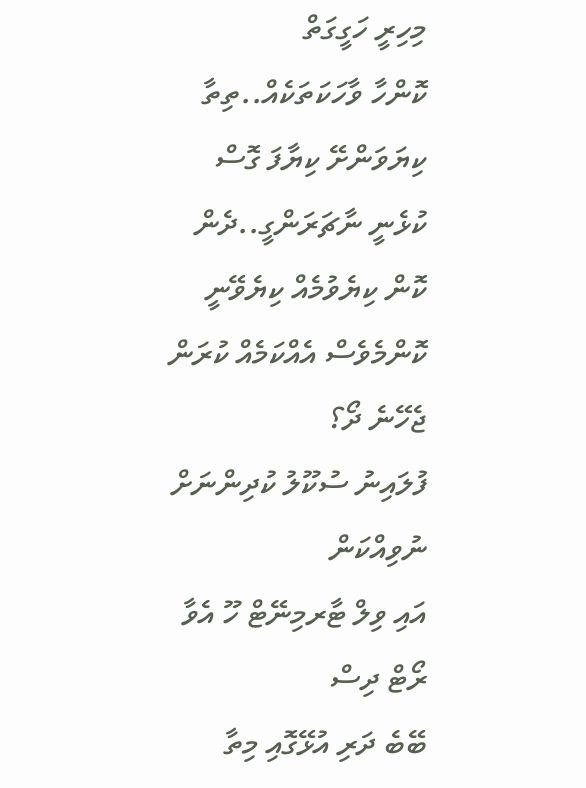މިހިރީ ހަގީގަތް
ކޮންހާ ވާހަކަތަކެއް..ތިތާ ކިޔަވަންށޭ ކިޔާފަ ގޮސް ކުޅެނީ ނާޗަރަންގީ..ދެން ކޮން ކިޔެވުމެއް ކިޔެވޭނީ
ކޮންމެވެސް އެއްކަމެއް ކުރަން ޖެހޭނެ ދޯ؟
ފުލައިނު ސުކޫލު ކުދިންނަށް ނުވިއްކަން
އައި ވިލް ޓާރމިނޭޓް ހޫ އެވާ ރޯޓް ދިސް
ބޭބެ ދަރި އުޅޭގޮއި މިތާ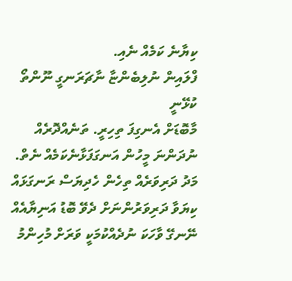ކިޔާނެ ކަމެއް ނެއި.
ފްލައިން ނުލިބެންޏާ ނާޗަރަނގީ ނޫންތޯ ކުޅޭނީ
މާބޮޑަށް އެނގިފަ ތިހިރީ. ތަނެއްދޮރެއް ނުދަންނަ މީހުން އަނގަފަޅާނެކަމެއް ނެތް.
މަދު ދަރިވަރެއް ތިހެން ހެދިޔަސް ރަނގަޅައް ކިޔަވާ ދަރިވަރުންނަށް ދެވޭ ބޮޑު އަނިޔާއެއް
ނޭނގޭ ވާހަކަ ނުދެއްކުމަކީ ވަރަށް މުހިންމު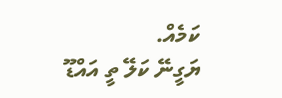ކަމެއް.
ޔަގީނޭ ކަލޭ ތީ އައްޑޫ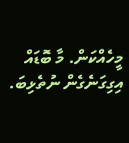މީހެއްކަން. މާ ބޮޑައް އިގިގަނެގެން ނުތެޅިބަ.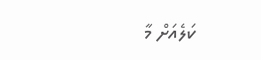ކަލެއަށް މާ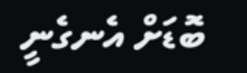ބޮޑަށް އެނގެނީ